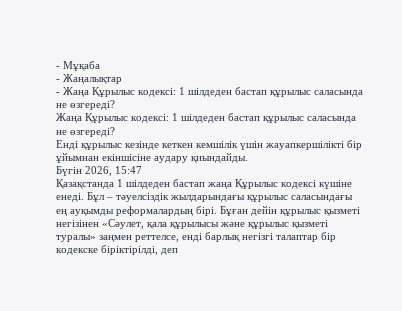- Мұқаба
- Жаңалықтар
- Жаңа Құрылыс кодексі: 1 шілдеден бастап құрылыс саласында не өзгереді?
Жаңа Құрылыс кодексі: 1 шілдеден бастап құрылыс саласында не өзгереді?
Енді құрылыс кезінде кеткен кемшілік үшін жауапкершілікті бір ұйымнан екіншісіне аудару қиындайды.
Бүгiн 2026, 15:47
Қазақстанда 1 шілдеден бастап жаңа Құрылыс кодексі күшіне енеді. Бұл – тәуелсіздік жылдарындағы құрылыс саласындағы ең ауқымды реформалардың бірі. Бұған дейін құрылыс қызметі негізінен «Сәулет, қала құрылысы және құрылыс қызметі туралы» заңмен реттелсе, енді барлық негізгі талаптар бір кодекске біріктірілді, деп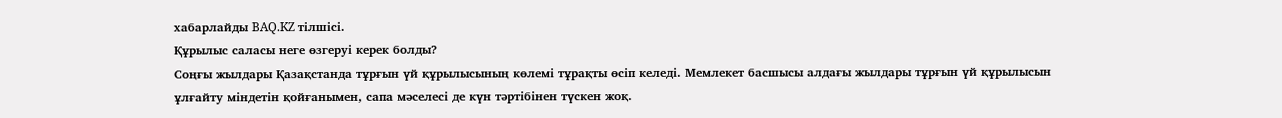хабарлайды BAQ.KZ тілшісі.
Құрылыс саласы неге өзгеруі керек болды?
Соңғы жылдары Қазақстанда тұрғын үй құрылысының көлемі тұрақты өсіп келеді. Мемлекет басшысы алдағы жылдары тұрғын үй құрылысын ұлғайту міндетін қойғанымен, сапа мәселесі де күн тәртібінен түскен жоқ.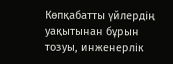Көпқабатты үйлердің уақытынан бұрын тозуы, инженерлік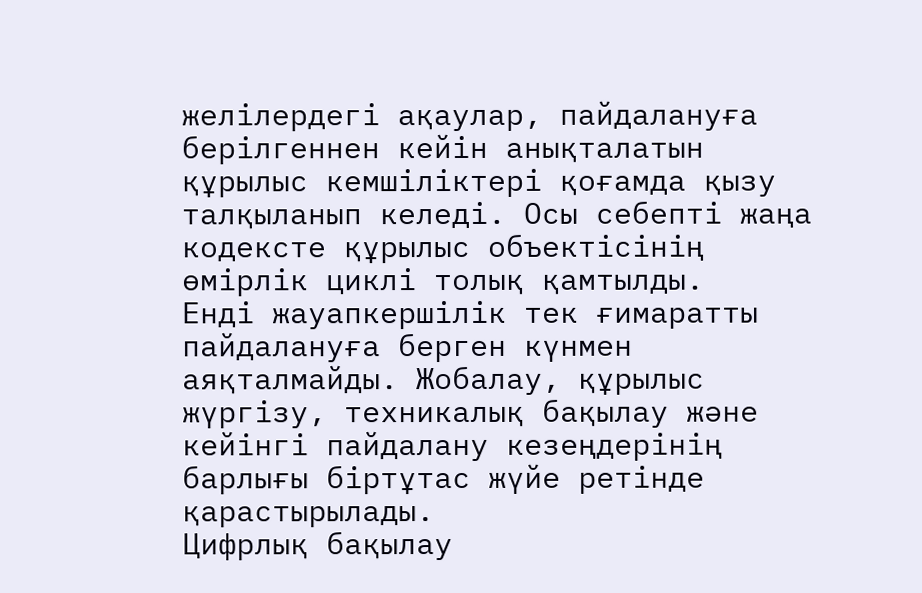желілердегі ақаулар, пайдалануға берілгеннен кейін анықталатын құрылыс кемшіліктері қоғамда қызу талқыланып келеді. Осы себепті жаңа кодексте құрылыс объектісінің өмірлік циклі толық қамтылды.
Енді жауапкершілік тек ғимаратты пайдалануға берген күнмен аяқталмайды. Жобалау, құрылыс жүргізу, техникалық бақылау және кейінгі пайдалану кезеңдерінің барлығы біртұтас жүйе ретінде қарастырылады.
Цифрлық бақылау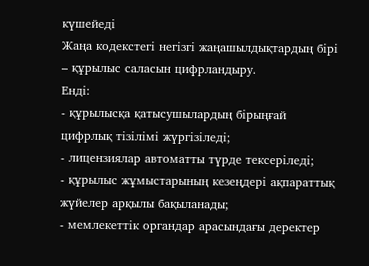күшейеді
Жаңа кодекстегі негізгі жаңашылдықтардың бірі – құрылыс саласын цифрландыру.
Енді:
- құрылысқа қатысушылардың бірыңғай цифрлық тізілімі жүргізіледі;
- лицензиялар автоматты түрде тексеріледі;
- құрылыс жұмыстарының кезеңдері ақпараттық жүйелер арқылы бақыланады;
- мемлекеттік органдар арасындағы деректер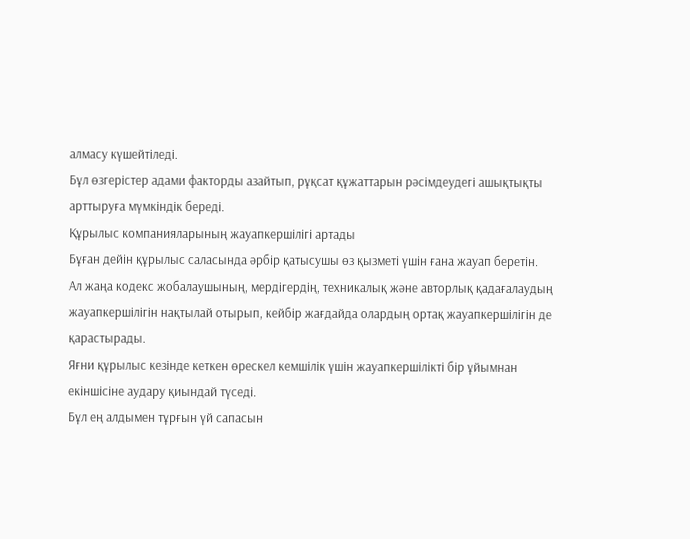алмасу күшейтіледі.
Бұл өзгерістер адами факторды азайтып, рұқсат құжаттарын рәсімдеудегі ашықтықты арттыруға мүмкіндік береді.
Құрылыс компанияларының жауапкершілігі артады
Бұған дейін құрылыс саласында әрбір қатысушы өз қызметі үшін ғана жауап беретін.
Ал жаңа кодекс жобалаушының, мердігердің, техникалық және авторлық қадағалаудың жауапкершілігін нақтылай отырып, кейбір жағдайда олардың ортақ жауапкершілігін де қарастырады.
Яғни құрылыс кезінде кеткен өрескел кемшілік үшін жауапкершілікті бір ұйымнан екіншісіне аудару қиындай түседі.
Бұл ең алдымен тұрғын үй сапасын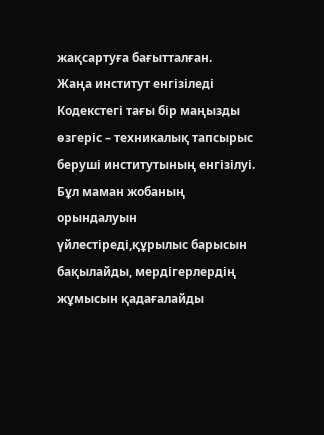жақсартуға бағытталған.
Жаңа институт енгізіледі
Кодекстегі тағы бір маңызды өзгеріс – техникалық тапсырыс беруші институтының енгізілуі.
Бұл маман жобаның орындалуын үйлестіреді,құрылыс барысын бақылайды, мердігерлердің жұмысын қадағалайды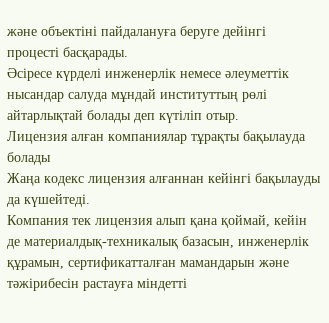және объектіні пайдалануға беруге дейінгі процесті басқарады.
Әсіресе күрделі инженерлік немесе әлеуметтік нысандар салуда мұндай институттың рөлі айтарлықтай болады деп күтіліп отыр.
Лицензия алған компаниялар тұрақты бақылауда болады
Жаңа кодекс лицензия алғаннан кейінгі бақылауды да күшейтеді.
Компания тек лицензия алып қана қоймай, кейін де материалдық-техникалық базасын, инженерлік құрамын, сертификатталған мамандарын және тәжірибесін растауға міндетті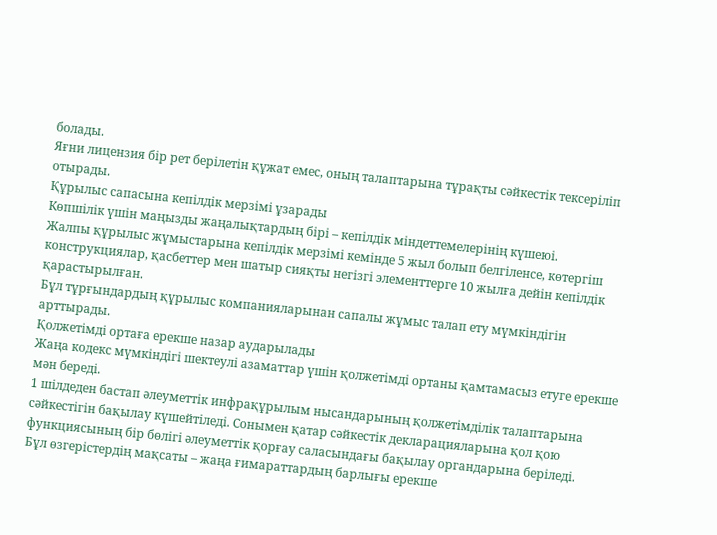болады.
Яғни лицензия бір рет берілетін құжат емес, оның талаптарына тұрақты сәйкестік тексеріліп отырады.
Құрылыс сапасына кепілдік мерзімі ұзарады
Көпшілік үшін маңызды жаңалықтардың бірі – кепілдік міндеттемелерінің күшеюі.
Жалпы құрылыс жұмыстарына кепілдік мерзімі кемінде 5 жыл болып белгіленсе, көтергіш конструкциялар, қасбеттер мен шатыр сияқты негізгі элементтерге 10 жылға дейін кепілдік қарастырылған.
Бұл тұрғындардың құрылыс компанияларынан сапалы жұмыс талап ету мүмкіндігін арттырады.
Қолжетімді ортаға ерекше назар аударылады
Жаңа кодекс мүмкіндігі шектеулі азаматтар үшін қолжетімді ортаны қамтамасыз етуге ерекше мән береді.
1 шілдеден бастап әлеуметтік инфрақұрылым нысандарының қолжетімділік талаптарына сәйкестігін бақылау күшейтіледі. Сонымен қатар сәйкестік декларацияларына қол қою функциясының бір бөлігі әлеуметтік қорғау саласындағы бақылау органдарына беріледі.
Бұл өзгерістердің мақсаты – жаңа ғимараттардың барлығы ерекше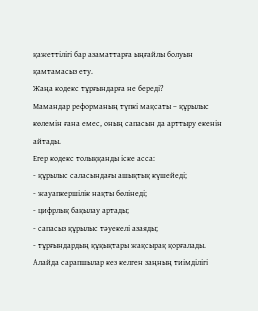қажеттілігі бар азаматтарға ыңғайлы болуын қамтамасыз ету.
Жаңа кодекс тұрғындарға не береді?
Мамандар реформаның түпкі мақсаты – құрылыс көлемін ғана емес, оның сапасын да арттыру екенін айтады.
Егер кодекс толыққанды іске асса:
- құрылыс саласындағы ашықтық күшейеді;
- жауапкершілік нақты бөлінеді;
- цифрлық бақылау артады;
- сапасыз құрылыс тәуекелі азаяды;
- тұрғындардың құқықтары жақсырақ қорғалады.
Алайда сарапшылар кез келген заңның тиімділігі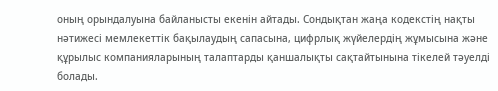оның орындалуына байланысты екенін айтады. Сондықтан жаңа кодекстің нақты нәтижесі мемлекеттік бақылаудың сапасына, цифрлық жүйелердің жұмысына және құрылыс компанияларының талаптарды қаншалықты сақтайтынына тікелей тәуелді болады.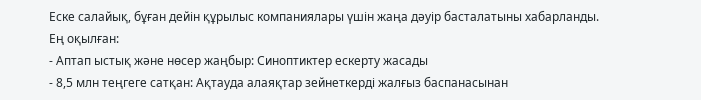Еске салайық, бұған дейін құрылыс компаниялары үшін жаңа дәуір басталатыны хабарланды.
Ең оқылған:
- Аптап ыстық және нөсер жаңбыр: Синоптиктер ескерту жасады
- 8,5 млн теңгеге сатқан: Ақтауда алаяқтар зейнеткерді жалғыз баспанасынан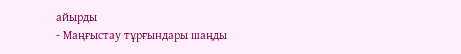айырды
- Маңғыстау тұрғындары шаңды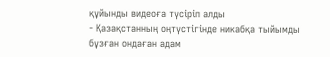құйынды видеоға түсіріп алды
- Қазақстанның оңтүстігінде никабқа тыйымды бұзған ондаған адам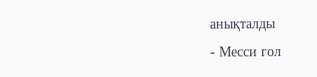анықталды
- Месси гол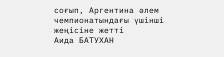соғып, Аргентина әлем чемпионатындағы үшінші жеңісіне жетті
Аида БАТУХАН